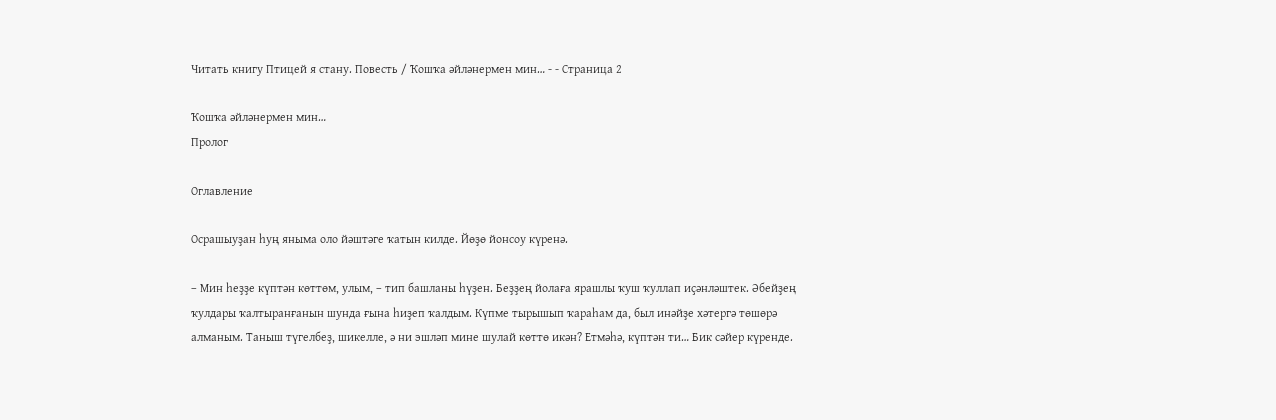Читать книгу Птицей я стану. Повесть / Ҡошҡа әйләнермен мин… - - Страница 2

Ҡошҡа әйләнермен мин…
Пролог

Оглавление

Осрашыуҙан һуң яныма оло йәштәге ҡатын килде. Йөҙө йонсоу күренә.

– Мин һеҙҙе күптән көттөм, улым, – тип башланы һүҙен. Беҙҙең йолаға ярашлы ҡуш ҡуллап иҫәнләштек. Әбейҙең ҡулдары ҡалтыранғанын шунда ғына һиҙеп ҡалдым. Күпме тырышып ҡараһам да, был инәйҙе хәтергә төшөрә алманым. Таныш түгелбеҙ, шикелле, ә ни эшләп мине шулай көттө икән? Етмәһә, күптән ти… Бик сәйер күренде.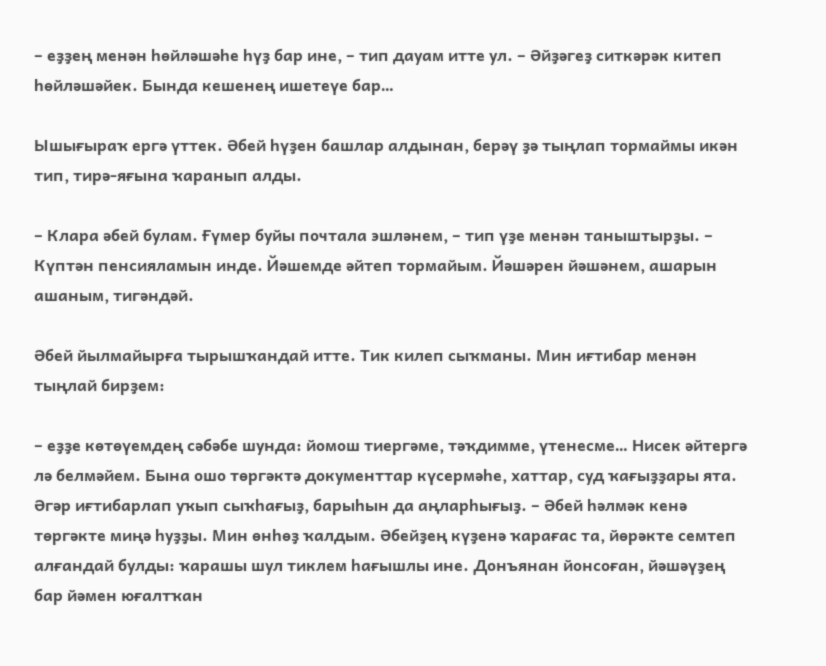– еҙҙең менән һөйләшәһе һүҙ бар ине, – тип дауам итте ул. – Әйҙәгеҙ ситкәрәк китеп һөйләшәйек. Бында кешенең ишетеүе бар…

Ышығыраҡ ергә үттек. Әбей һүҙен башлар алдынан, берәү ҙә тыңлап тормаймы икән тип, тирә-яғына ҡаранып алды.

– Клара әбей булам. Ғүмер буйы почтала эшләнем, – тип үҙе менән таныштырҙы. – Күптән пенсияламын инде. Йәшемде әйтеп тормайым. Йәшәрен йәшәнем, ашарын ашаным, тигәндәй.

Әбей йылмайырға тырышҡандай итте. Тик килеп сыҡманы. Мин иғтибар менән тыңлай бирҙем:

– еҙҙе көтөүемдең сәбәбе шунда: йомош тиергәме, тәҡдимме, үтенесме… Нисек әйтергә лә белмәйем. Бына ошо төргәктә документтар күсермәһе, хаттар, суд ҡағыҙҙары ята. Әгәр иғтибарлап уҡып сыҡһағыҙ, барыһын да аңларһығыҙ. – Әбей һәлмәк кенә төргәкте миңә һуҙҙы. Мин өнһөҙ ҡалдым. Әбейҙең күҙенә ҡарағас та, йөрәкте семтеп алғандай булды: ҡарашы шул тиклем һағышлы ине. Донъянан йонсоған, йәшәүҙең бар йәмен юғалтҡан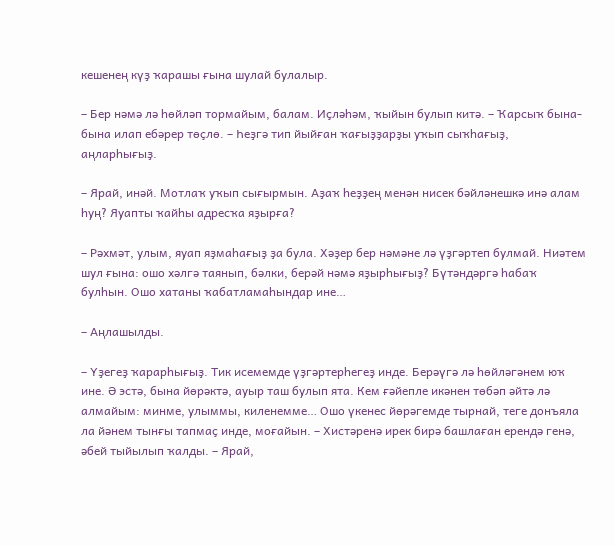кешенең күҙ ҡарашы ғына шулай булалыр.

– Бер нәмә лә һөйләп тормайым, балам. Иҫләһәм, ҡыйын булып китә. – Ҡарсыҡ бына-бына илап ебәрер төҫлө. – Һеҙгә тип йыйған ҡағыҙҙарҙы уҡып сыҡһағыҙ, аңларһығыҙ.

– Ярай, инәй. Мотлаҡ уҡып сығырмын. Аҙаҡ һеҙҙең менән нисек бәйләнешкә инә алам һуң? Яуапты ҡайһы адресҡа яҙырға?

– Рәхмәт, улым, яуап яҙмаһағыҙ ҙа була. Хәҙер бер нәмәне лә үҙгәртеп булмай. Ниәтем шул ғына: ошо хәлгә таянып, бәлки, берәй нәмә яҙырһығыҙ? Бүтәндәргә һабаҡ булһын. Ошо хатаны ҡабатламаһындар ине…

– Аңлашылды.

– Үҙегеҙ ҡарарһығыҙ. Тик исемемде үҙгәртерһегеҙ инде. Берәүгә лә һөйләгәнем юҡ ине. Ә эстә, бына йөрәктә, ауыр таш булып ята. Кем ғәйепле икәнен төбәп әйтә лә алмайым: минме, улыммы, киленемме… Ошо үкенес йөрәгемде тырнай, теге донъяла ла йәнем тынғы тапмаҫ инде, моғайын. – Хистәренә ирек бирә башлаған ерендә генә, әбей тыйылып ҡалды. – Ярай,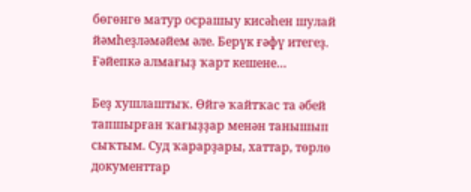бөгөнгө матур осрашыу кисәһен шулай йәмһеҙләмәйем әле. Берүк ғәфү итегеҙ. Ғәйепкә алмағыҙ ҡарт кешене…

Беҙ хушлаштыҡ. Өйгә ҡайтҡас та әбей тапшырған ҡағыҙҙар менән танышып сыҡтым. Суд ҡарарҙары, хаттар, төрлө документтар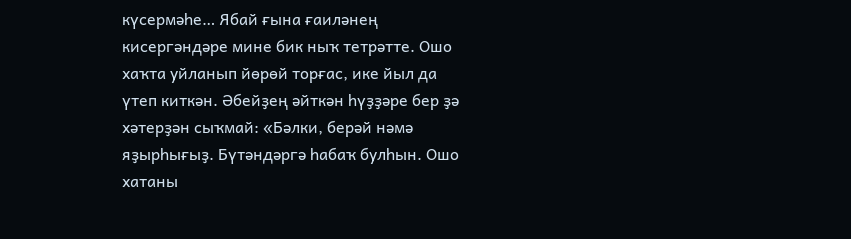күсермәһе… Ябай ғына ғаиләнең кисергәндәре мине бик ныҡ тетрәтте. Ошо хаҡта уйланып йөрөй торғас, ике йыл да үтеп киткән. Әбейҙең әйткән һүҙҙәре бер ҙә хәтерҙән сыҡмай: «Бәлки, берәй нәмә яҙырһығыҙ. Бүтәндәргә һабаҡ булһын. Ошо хатаны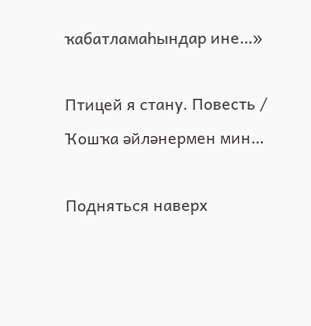ҡабатламаһындар ине…»

Птицей я стану. Повесть / Ҡошҡа әйләнермен мин…

Подняться наверх